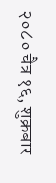२०८० चैत्र १६, शुक्रबार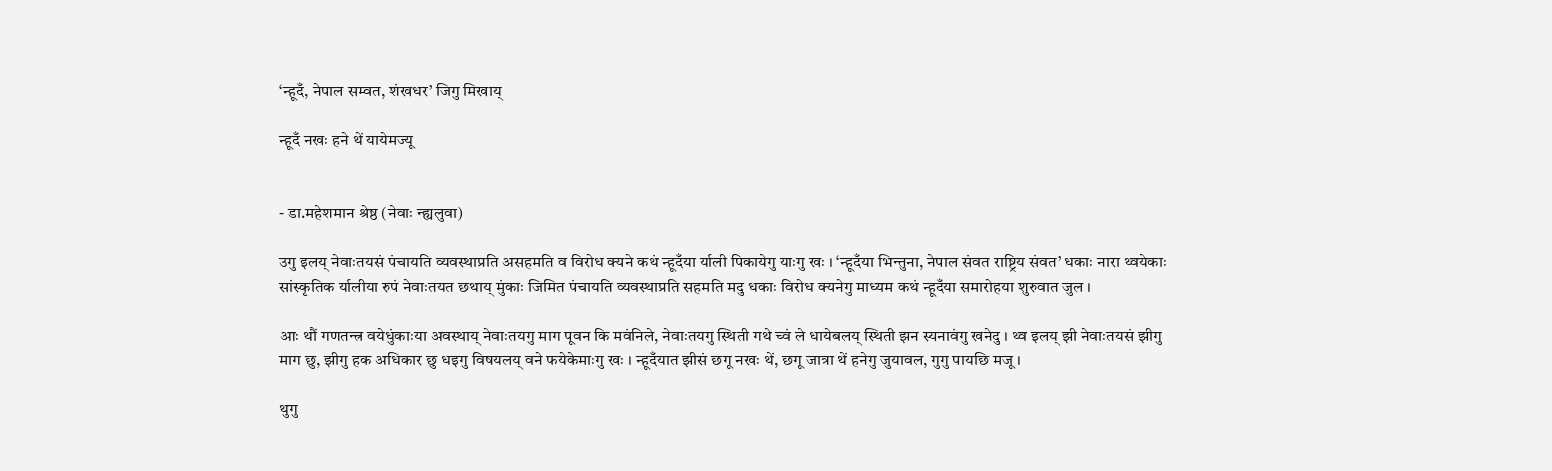‘न्हूदँ, नेपाल सम्वत, शंखधर’ जिगु मिखाय्

न्हूदँ नखः हने थें यायेमज्यू


- डा.महेशमान श्रेष्ठ (नेवाः न्ह्यलुवा)

उगु इलय् नेवाःतयसं पंचायति व्यवस्थाप्रति असहमति व विरोध क्यने कथं न्हूदँया र्याली पिकायेगु याःगु खः । ‘न्हूदँया भिन्तुना, नेपाल संवत राष्ट्रिय संवत’ धकाः नारा थ्वयेकाः सांस्कृतिक र्यालीया रुपं नेवाःतयत छथाय् मुंकाः जिमित पंचायति व्यवस्थाप्रति सहमति मदु धकाः विरोध क्यनेगु माध्यम कथं न्हूदँया समारोहया शुरुवात जुल ।

आः थौं गणतन्त्र वयेधुंकाःया अवस्थाय् नेवाःतयगु माग पूवन कि मवंनिले, नेवाःतयगु स्थिती गथे च्वं ले धायेबलय् स्थिती झन स्यनावंगु खनेदु । थ्व इलय् झी नेवाःतयसं झीगु माग छु, झीगु हक अधिकार छु धइगु विषयलय् वने फयेकेमाःगु खः । न्हूदँयात झीसं छगू नखः थें, छगू जात्रा थें हनेगु जुयावल, गुगु पायछि मजू ।

थुगु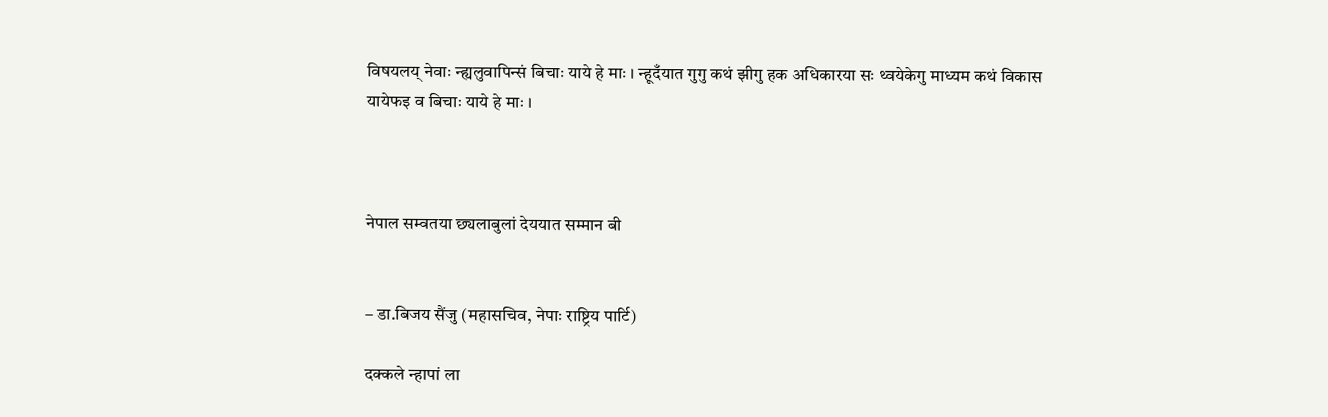विषयलय् नेवाः न्ह्यलुवापिन्सं बिचाः याये हे माः । न्हूदँयात गुगु कथं झीगु हक अधिकारया सः थ्वयेकेगु माध्यम कथं विकास यायेफइ व बिचाः याये हे माः ।



नेपाल सम्वतया छ्यलाबुलां देययात सम्मान बी


– डा.बिजय सैंजु (महासचिव, नेपाः राष्ट्रिय पार्टि)

दक्कले न्हापां ला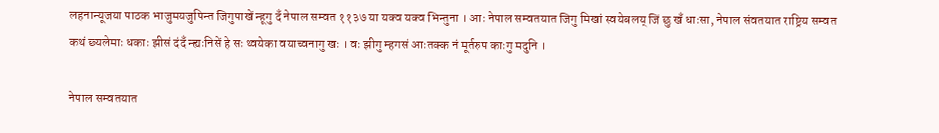लहनान्यूजया पाठक भाजुमयजुपिन्त जिगुपाखें न्हूगु दँ नेपाल सम्वत ११३७ या यक्व यक्व भिन्तुना । आः नेपाल सम्वतयात जिगु मिखां स्वयेबलय् जिं छु खँ धाःसा, नेपाल संवतयात राष्ट्रिय सम्वत कथं छ्यलेमाः धकाः झीसं दंदँ न्ह्यःनिसें हे सः थ्वयेका वयाच्वनागु खः । वः झीगु म्हगसं आःतक्क नं मूर्तरुप काःगु मदुनि ।

नेपाल सम्वतयात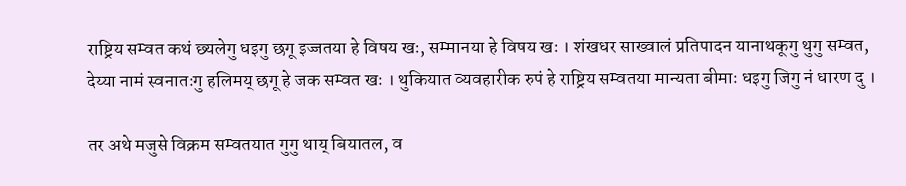राष्ट्रिय सम्वत कथं छ्यलेगु धइगु छगू इज्जतया हे विषय खः, सम्मानया हे विषय खः । शंखधर साख्वालं प्रतिपादन यानाथकूगु थुगु सम्वत, देय्या नामं स्वनातःगु हलिमय् छगू हे जक सम्वत खः । थुकियात व्यवहारीक रुपं हे राष्ट्रिय सम्वतया मान्यता बीमाः धइगु जिगु नं धारण दु ।

तर अथे मजुसे विक्रम सम्वतयात गुगु थाय् बियातल, व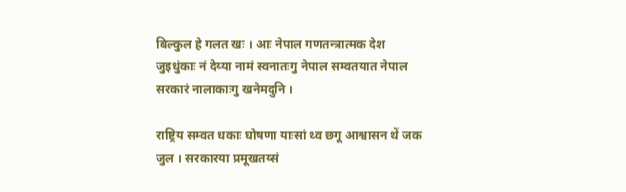बिल्कुल हे गलत खः । आः नेपाल गणतन्त्रात्मक देश जुइधुंकाः नं देय्या नामं स्वनातःगु नेपाल सम्वतयात नेपाल सरकारं नालाकाःगु खनेमदुनि ।

राष्ट्रिय सम्वत धकाः घोषणा याःसां थ्व छगू आश्वासन थें जक जुल । सरकारया प्रमूखतय्सं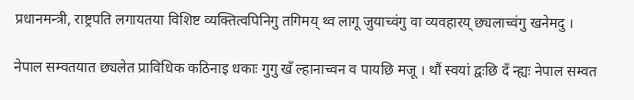प्रधानमन्त्री, राष्ट्रपति लगायतया विशिष्ट व्यक्तित्वपिनिगु तगिमय् थ्व लागू जुयाच्वंगु वा व्यवहारय् छ्यलाच्वंगु खनेमदु ।

नेपाल सम्वतयात छ्यलेत प्राविधिक कठिनाइ धकाः गुगु खँ ल्हानाच्वन व पायछि मजू । थौं स्वयां द्वःछि दँ न्ह्यः नेपाल सम्वत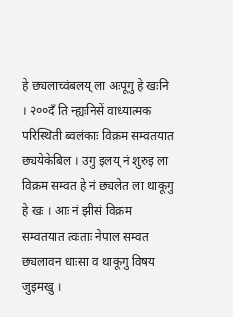हे छ्यलाच्वंबलय् ला अःपूगु हे खःनि । २००दँ ति न्ह्यःनिसें वाध्यात्मक परिस्थिती ब्वलंकाः विक्रम सम्वतयात छ्ययेकेबिल । उगु इलय् नं शुरुइ ला विक्रम सम्वत हे नं छ्यलेत ला थाकूगु हे खः । आः नं झीसं विक्रम सम्वतयात त्वःताः नेपाल सम्वत छ्यलावन धाःसा व थाकूगु विषय जुइमखु ।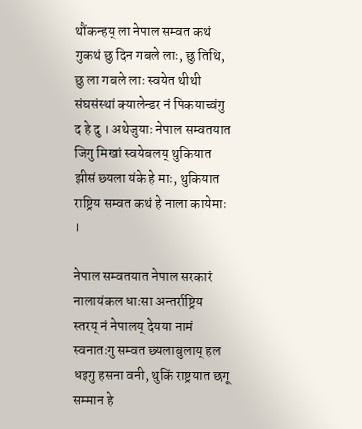थौंकन्हय् ला नेपाल सम्वत कथं गुकथं छु दिन गबले लाः, छु तिथि, छु ला गबले लाः स्वयेत थीथी संघसंस्थां क्यालेन्डर नं पिकयाच्वंगु द हे दु । अथेजुयाः नेपाल सम्वतयात जिगु मिखां स्वयेबलय् थुकियात झीसं छ्यला यंके हे माः, थुकियात राष्ट्रिय सम्वत कथं हे नाला कायेमाः ।

नेपाल सम्वतयात नेपाल सरकारं नालायंकल धाःसा अन्तर्राष्ट्रिय स्तरय् नं नेपालय् देयया नामं स्वनातःगु सम्वत छ्यलाबुलाय् हल धइगु हसना वनी, थुकिं राष्ट्रयात छगू सम्मान हे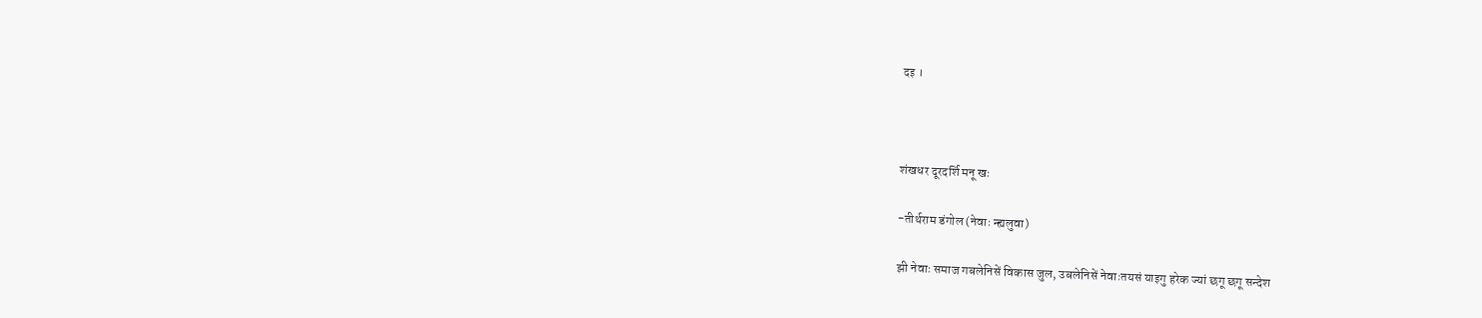दइ ।



शंखधर दूरदर्शि मनू खः

-तीर्थराम डंगोल (नेवाः न्ह्यलुवा)

झी नेवाः समाज गबलेनिसें विकास जुल, उबलेनिसें नेवाःतयसं याइगु हरेक ज्यां छगू छगू सन्देश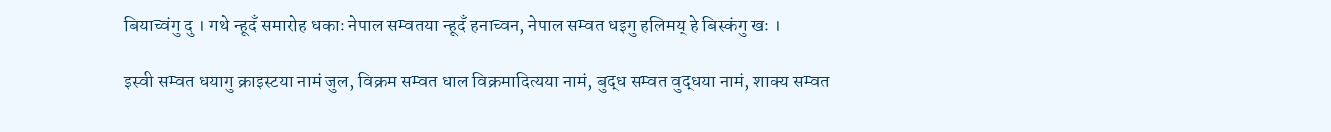बियाच्वंगु दु । गथे न्हूदँ समारोह धकाः नेपाल सम्वतया न्हूदँ हनाच्वन, नेपाल सम्वत धइगु हलिमय् हे बिस्कंगु खः ।

इस्वी सम्वत धयागु क्राइस्टया नामं जुल, विक्रम सम्वत धाल विक्रमादित्यया नामं, बुद्ध सम्वत वुद्धया नामं, शाक्य सम्वत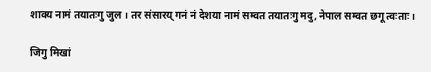शाक्य नामं तयातःगु जुल । तर संसारय् गनं नं देशया नामं सम्वत तयातःगु मदु, नेपाल सम्वत छगू त्वःताः ।

जिगु मिखां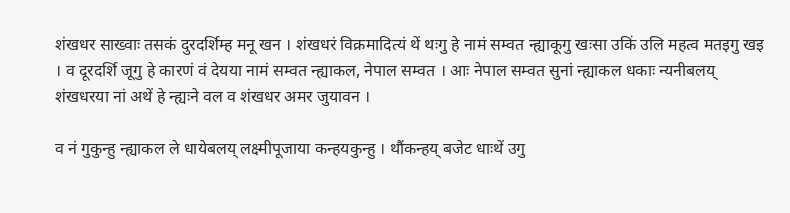शंखधर साख्वाः तसकं दुरदर्शिम्ह मनू खन । शंखधरं विक्रमादित्यं थें थःगु हे नामं सम्वत न्ह्याकूगु खःसा उकिं उलि महत्व मतइगु खइ । व दूरदर्शि जूगु हे कारणं वं देयया नामं सम्वत न्ह्याकल, नेपाल सम्वत । आः नेपाल सम्वत सुनां न्ह्याकल धकाः न्यनीबलय् शंखधरया नां अथें हे न्ह्यःने वल व शंखधर अमर जुयावन ।

व नं गुकुन्हु न्ह्याकल ले धायेबलय् लक्ष्मीपूजाया कन्हयकुन्हु । थौंकन्हय् बजेट धाःथें उगु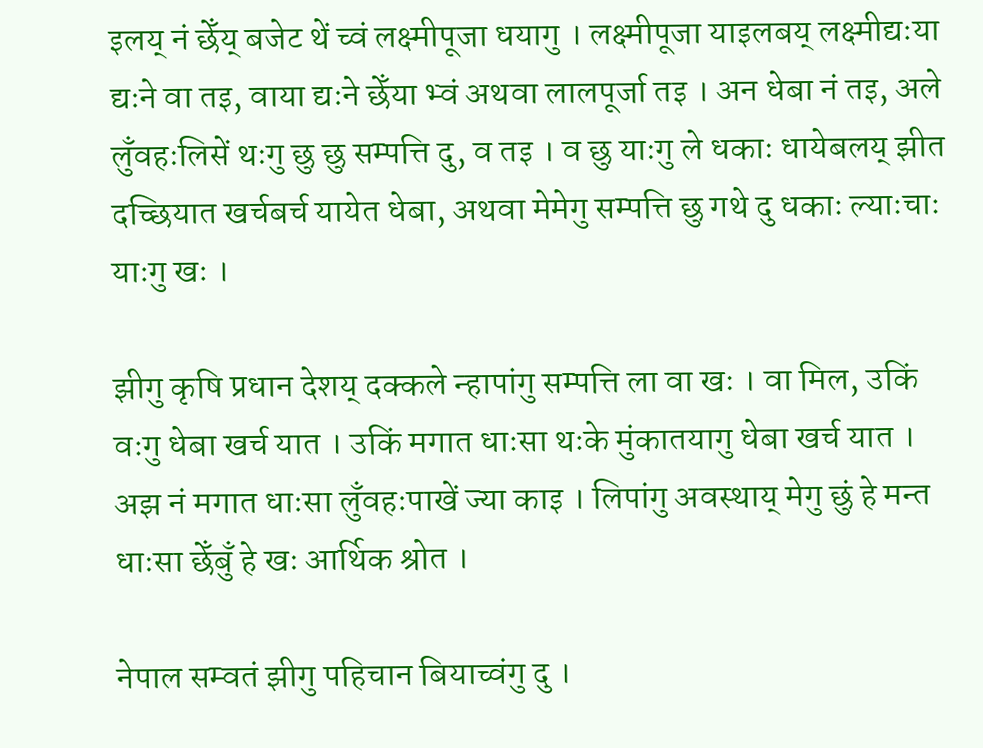इलय् नं छेँय् बजेट थें च्वं लक्ष्मीपूजा धयागु । लक्ष्मीपूजा याइलबय् लक्ष्मीद्यःया द्यःने वा तइ, वाया द्यःने छेँया भ्वं अथवा लालपूर्जा तइ । अन धेबा नं तइ, अले लुँवहःलिसें थःगु छु छु सम्पत्ति दु, व तइ । व छु याःगु ले धकाः धायेबलय् झीत दच्छियात खर्चबर्च यायेत धेबा, अथवा मेमेगु सम्पत्ति छु गथे दु धकाः ल्याःचाः याःगु खः ।

झीगु कृषि प्रधान देशय् दक्कले न्हापांगु सम्पत्ति ला वा खः । वा मिल, उकिं वःगु धेबा खर्च यात । उकिं मगात धाःसा थःके मुंकातयागु धेबा खर्च यात । अझ नं मगात धाःसा लुँवहःपाखें ज्या काइ । लिपांगु अवस्थाय् मेगु छुं हे मन्त धाःसा छेँबुँ हे खः आर्थिक श्रोत ।

नेपाल सम्वतं झीगु पहिचान बियाच्वंगु दु ।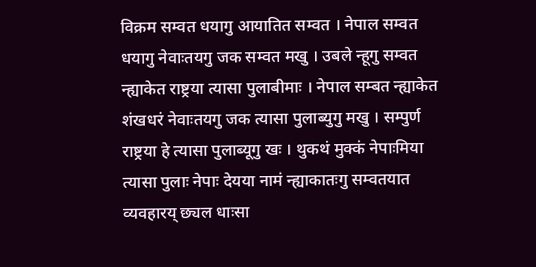विक्रम सम्वत धयागु आयातित सम्वत । नेपाल सम्वत धयागु नेवाःतयगु जक सम्वत मखु । उबले न्हूगु सम्वत न्ह्याकेत राष्ट्रया त्यासा पुलाबीमाः । नेपाल सम्बत न्ह्याकेत शंखधरं नेवाःतयगु जक त्यासा पुलाब्युगु मखु । सम्पुर्ण राष्ट्रया हे त्यासा पुलाब्यूगु खः । थुकथं मुक्कं नेपाःमिया त्यासा पुलाः नेपाः देयया नामं न्ह्याकातःगु सम्वतयात व्यवहारय् छ्यल धाःसा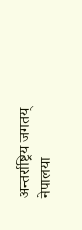अन्तर्राष्ट्रिय जगतय् नेपालया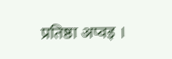प्रतिष्ठा अप्वइ ।